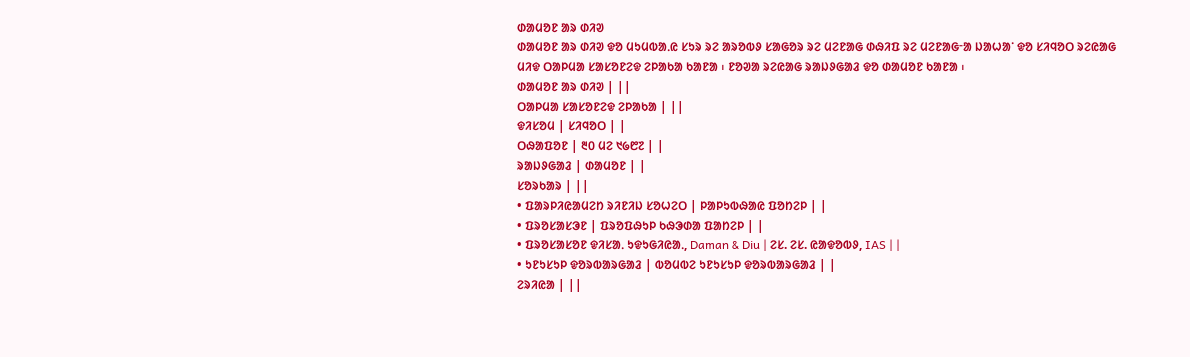ᱰᱟᱢᱚᱱ ᱟᱨ ᱰᱤᱣ
ᱰᱟᱢᱚᱱ ᱟᱨ ᱰᱤᱣ ᱫᱚ ᱢᱩᱢᱵᱟᱹᱭ ᱥᱩᱨ ᱨᱮ ᱟᱨᱚᱵᱽ ᱥᱟᱜᱚᱨ ᱨᱮ ᱢᱮᱱᱟᱜ ᱰᱷᱤᱯ ᱨᱮ ᱢᱮᱱᱟᱜᱼᱟ ᱡᱟᱦᱟᱸ ᱫᱚ ᱥᱤᱧᱚᱛ ᱨᱮᱭᱟᱜ ᱢᱤᱫ ᱛᱟᱞᱢᱟ ᱥᱟᱥᱚᱱᱮᱫ ᱮᱞᱟᱠᱟ ᱠᱟᱱᱟ ᱾ ᱱᱚᱣᱟ ᱨᱮᱭᱟᱜ ᱨᱟᱡᱽᱜᱟᱲ ᱫᱚ ᱰᱟᱢᱚᱱ ᱠᱟᱱᱟ ᱾
ᱰᱟᱢᱚᱱ ᱟᱨ ᱰᱤᱣ | ||
ᱛᱟᱞᱢᱟ ᱥᱟᱥᱚᱱᱮᱫ ᱮᱞᱟᱠᱟ | ||
ᱫᱤᱥᱚᱢ | ᱥᱤᱧᱚᱛ | |
ᱛᱷᱟᱯᱚᱱ | ᱓᱐ ᱢᱮ ᱑᱙᱘᱗ | |
ᱨᱟᱡᱽᱜᱟᱲ | ᱰᱟᱢᱚᱱ | |
ᱥᱚᱨᱠᱟᱨ | ||
• ᱯᱟᱨᱞᱤᱭᱟᱢᱮᱴ ᱨᱤᱱᱤᱡ ᱥᱚᱦᱮᱛ | ᱞᱟᱞᱩᱵᱷᱟᱭ ᱯᱚᱴᱮᱞ | |
• ᱯᱨᱚᱥᱟᱥᱳᱱ | ᱯᱨᱚᱯᱷᱩᱞ ᱠᱷᱳᱰᱟ ᱯᱟᱴᱮᱞ | |
• ᱯᱨᱚᱥᱟᱥᱚᱱ ᱫᱤᱥᱟᱹ ᱩᱫᱩᱜᱤᱭᱟᱹ, Daman & Diu | ᱮᱥ. ᱮᱥ. ᱭᱟᱫᱚᱵᱽ, IAS | |
• ᱩᱱᱩᱥᱩᱞ ᱫᱚᱨᱵᱟᱨᱜᱟᱲ | ᱵᱚᱢᱵᱮ ᱩᱱᱩᱥᱩᱞ ᱫᱚᱨᱵᱟᱨᱜᱟᱲ | |
ᱮᱨᱤᱭᱟ | ||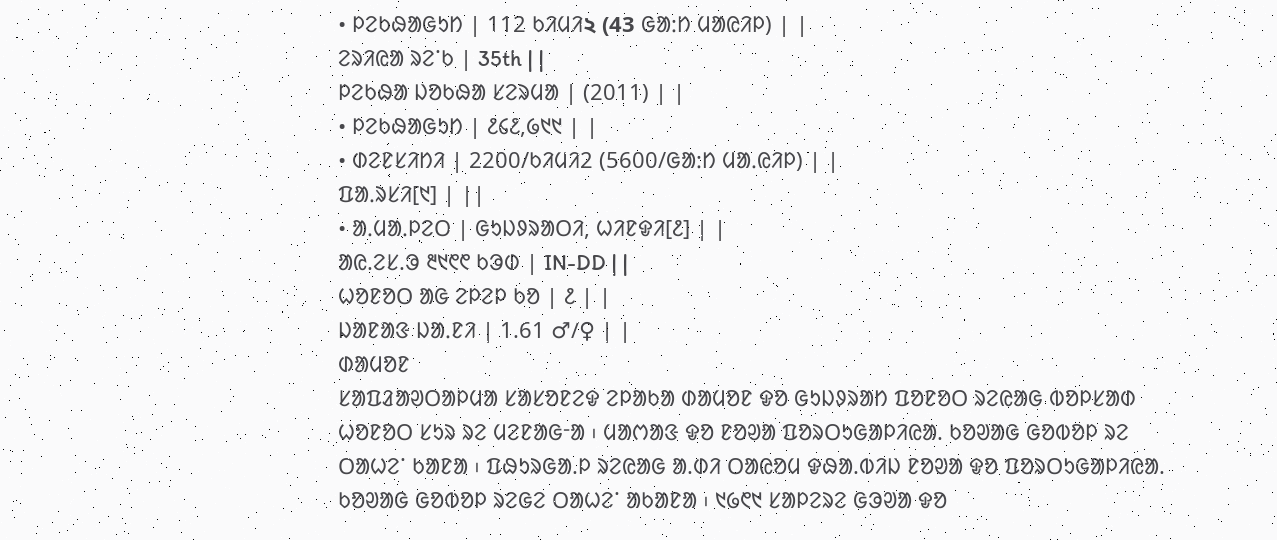• ᱞᱮᱠᱷᱟᱜᱩᱴ | 112 ᱠᱤᱢᱤ২ (43 ᱜᱟᱺᱴ ᱢᱟᱭᱤᱞ) | |
ᱮᱨᱤᱭᱟ ᱨᱮᱸᱠ | 35th | |
ᱞᱮᱠᱷᱟ ᱡᱚᱠᱷᱟ ᱥᱮᱨᱢᱟ | (2011) | |
• ᱞᱮᱠᱷᱟᱜᱩᱴ | ᱒᱔᱒,᱙᱑᱑ | |
• ᱰᱮᱱᱥᱤᱴᱤ | 2200/ᱠᱤᱢᱤ2 (5600/ᱜᱟᱺᱴ ᱢᱟᱹᱭᱤᱞ) | |
ᱯᱟᱹᱨᱥᱤ[᱑] | ||
• ᱟᱹᱢᱟᱹᱞᱮᱛ | ᱜᱩᱡᱽᱨᱟᱛᱤ, ᱦᱤᱱᱫᱤ[᱒] | |
ᱟᱭ.ᱮᱥ.ᱳ ᱓᱑᱖᱖ ᱠᱳᱰ | IN-DD | |
ᱦᱚᱱᱚᱛ ᱟᱜ ᱮᱞᱮᱞ ᱠᱚ | ᱒ | |
ᱡᱟᱱᱟᱝ ᱡᱟᱹᱱᱤ | 1.61 ♂/♀ | |
ᱰᱟᱢᱚᱱ
ᱥᱟᱯᱲᱟᱣᱛᱟᱞᱢᱟ ᱥᱟᱥᱚᱱᱮᱫ ᱮᱞᱟᱠᱟ ᱰᱟᱢᱚᱱ ᱫᱚ ᱜᱩᱡᱽᱨᱟᱴ ᱯᱚᱱᱚᱛ ᱨᱮᱭᱟᱜ ᱵᱚᱞᱥᱟᱰ ᱦᱚᱱᱚᱛ ᱥᱩᱨ ᱨᱮ ᱢᱮᱱᱟᱜᱼᱟ ᱾ ᱢᱟᱬᱟᱝ ᱫᱚ ᱱᱚᱣᱟ ᱯᱚᱨᱛᱩᱜᱟᱞᱤᱭᱟ. ᱠᱚᱣᱟᱜ ᱜᱚᱵᱚᱞ ᱨᱮ ᱛᱟᱦᱮᱸ ᱠᱟᱱᱟ ᱾ ᱯᱷᱩᱨᱜᱟ.ᱞ ᱨᱮᱭᱟᱜ ᱟ.ᱰᱤ ᱛᱟᱭᱚᱢ ᱫᱷᱟ.ᱵᱤᱡ ᱱᱚᱣᱟ ᱫᱚ ᱯᱚᱨᱛᱩᱜᱟᱞᱤᱭᱟ. ᱠᱚᱣᱟᱜ ᱜᱚᱵᱚᱞ ᱨᱮᱜᱮ ᱛᱟᱦᱮᱸ ᱟᱠᱟᱱᱟ ᱾ ᱑᱙᱖᱑ ᱥᱟᱞᱮᱨᱮ ᱜᱳᱣᱟ ᱫᱚ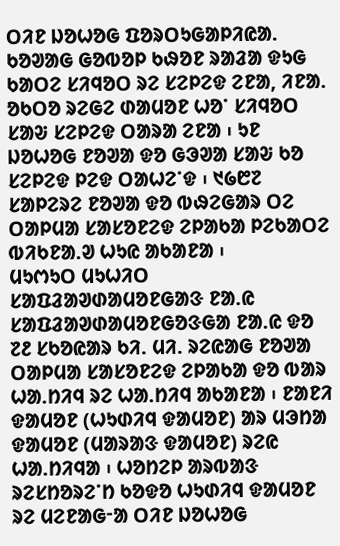ᱛᱤᱱ ᱡᱚᱦᱚᱜ ᱯᱚᱨᱛᱩᱜᱟᱞᱤᱭᱟ. ᱠᱚᱣᱟᱜ ᱜᱚᱵᱚᱞ ᱠᱷᱚᱱ ᱨᱟᱲᱟ ᱫᱩᱜ ᱠᱟᱛᱮ ᱥᱤᱧᱚᱛ ᱨᱮ ᱥᱮᱞᱮᱫ ᱮᱱᱟ, ᱤᱱᱟ. ᱚᱠᱛᱚ ᱨᱮᱜᱮ ᱰᱟᱢᱚᱱ ᱦᱚᱸ ᱥᱤᱧᱚᱛ ᱥᱟᱶ ᱥᱮᱞᱮᱫ ᱛᱟᱨᱟ ᱮᱱᱟ ᱾ ᱩᱱ ᱡᱚᱦᱚᱜ ᱱᱚᱣᱟ ᱫᱚ ᱜᱳᱣᱟ ᱥᱟᱶ ᱠᱚ ᱥᱮᱞᱮᱫ ᱞᱮᱫ ᱛᱟᱦᱮᱸᱫ ᱾ ᱑᱙᱘᱗ ᱥᱟᱞᱮᱨᱮ ᱱᱚᱣᱟ ᱫᱚ ᱵᱷᱮᱜᱟᱨ ᱛᱮ ᱛᱟᱞᱢᱟ ᱥᱟᱥᱚᱱᱮᱫ ᱮᱞᱟᱠᱟ ᱞᱮᱠᱟᱛᱮ ᱵᱤᱠᱱᱟ.ᱣ ᱦᱩᱭ ᱟᱠᱟᱱᱟ ᱾
ᱢᱩᱬᱩᱛ ᱢᱩᱦᱤᱛ
ᱥᱟᱯᱲᱟᱣᱰᱟᱢᱚᱱᱜᱟᱝ ᱱᱟ.ᱭ
ᱥᱟᱯᱲᱟᱣᱰᱟᱢᱚᱱᱜᱚᱝᱜᱟ ᱱᱟ.ᱭ ᱫᱚ ᱗᱒ ᱥᱠᱚᱭᱟᱨ ᱠᱤ. ᱢᱤ. ᱨᱮᱭᱟᱜ ᱱᱚᱣᱟ ᱛᱟᱞᱢᱟ ᱥᱟᱥᱚᱱᱮᱫ ᱮᱞᱟᱠᱟ ᱫᱚ ᱵᱟᱨ ᱦᱟ.ᱴᱤᱧ ᱨᱮ ᱦᱟ.ᱴᱤᱧ ᱟᱠᱟᱱᱟ ᱾ ᱱᱟᱱᱤ ᱫᱟᱢᱚᱱ (ᱦᱩᱰᱤᱧ ᱫᱟᱢᱚᱱ) ᱟᱨ ᱢᱳᱴᱟ ᱫᱟᱢᱚᱱ (ᱢᱟᱨᱟᱝ ᱫᱟᱢᱚᱱ) ᱨᱮᱭ ᱦᱟ.ᱴᱤᱧᱟ ᱾ ᱦᱚᱴᱮᱞ ᱟᱨᱵᱟᱝ ᱨᱮᱥᱴᱚᱨᱮᱸᱴ ᱠᱚᱫᱚ ᱦᱩᱰᱤᱧ ᱫᱟᱢᱚᱱ ᱨᱮ ᱢᱮᱱᱟᱜᱼᱟ ᱛᱤᱱ ᱡᱚᱦᱚᱜ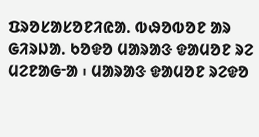ᱯᱨᱚᱥᱟᱥᱚᱱᱤᱭᱟ. ᱵᱷᱚᱵᱚᱱ ᱟᱨ ᱜᱤᱨᱡᱟ. ᱠᱚᱫᱚ ᱢᱟᱨᱟᱝ ᱫᱟᱢᱚᱱ ᱨᱮ ᱢᱮᱱᱟᱜᱼᱟ ᱾ ᱢᱟᱨᱟᱝ ᱫᱟᱢᱚᱱ ᱨᱮᱫᱚ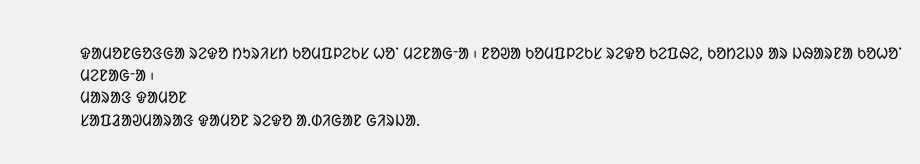ᱫᱟᱢᱚᱱᱜᱚᱝᱜᱟ ᱨᱮᱫᱚ ᱴᱩᱨᱤᱥᱴ ᱠᱚᱢᱯᱞᱮᱠᱥ ᱦᱚᱸ ᱢᱮᱱᱟᱜᱼᱟ ᱾ ᱱᱚᱣᱟ ᱠᱚᱢᱯᱞᱮᱠᱥ ᱨᱮᱫᱚ ᱠᱮᱯᱷᱮ, ᱠᱚᱴᱮᱡᱽ ᱟᱨ ᱡᱷᱟᱨᱱᱟ ᱠᱚᱦᱚᱸ ᱢᱮᱱᱟᱜᱼᱟ ᱾
ᱢᱟᱨᱟᱝ ᱫᱟᱢᱚᱱ
ᱥᱟᱯᱲᱟᱣᱢᱟᱨᱟᱝ ᱫᱟᱢᱚᱱ ᱨᱮᱫᱚ ᱟ.ᱰᱤᱜᱟᱱ ᱜᱤᱨᱡᱟ.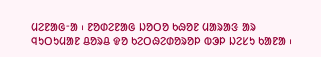ᱢᱮᱱᱟᱜᱼᱟ ᱾ ᱱᱚᱰᱮᱱᱟᱜ ᱡᱚᱛᱚ ᱠᱷᱚᱱ ᱢᱟᱨᱟᱝ ᱟᱨ ᱧᱩᱛᱩᱢᱟᱱ ᱪᱚᱨᱪ ᱫᱚ ᱠᱮᱛᱷᱮᱰᱚᱨᱚᱞ ᱵᱳᱞ ᱡᱮᱥᱩ ᱠᱟᱱᱟ ᱾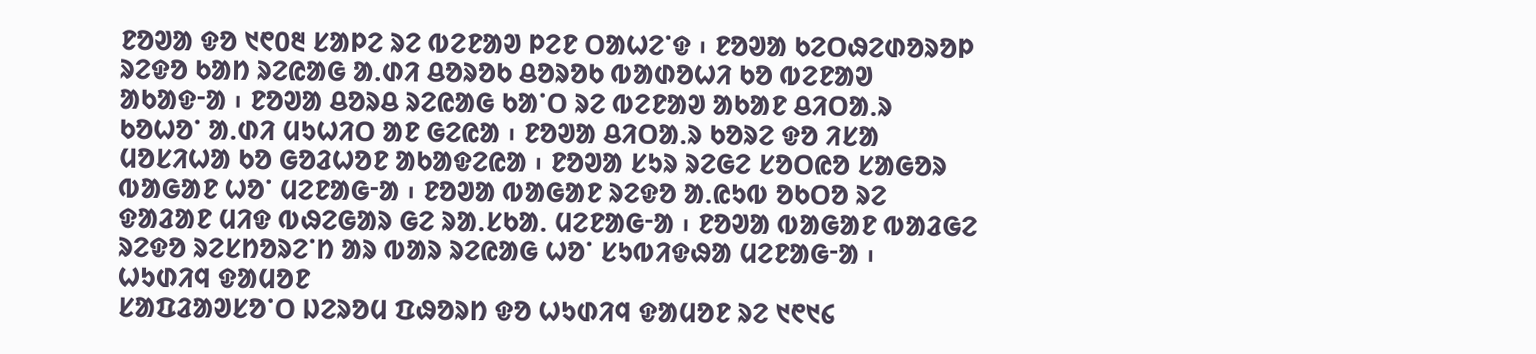ᱱᱚᱣᱟ ᱫᱚ ᱑᱖᱐᱓ ᱥᱟᱞᱮ ᱨᱮ ᱵᱮᱱᱟᱣ ᱞᱮᱱ ᱛᱟᱦᱮᱸᱫ ᱾ ᱱᱚᱣᱟ ᱠᱮᱛᱷᱮᱰᱚᱨᱚᱞ ᱨᱮᱫᱚ ᱠᱟᱴ ᱨᱮᱭᱟᱜ ᱟ.ᱰᱤ ᱪᱚᱨᱚᱠ ᱪᱚᱨᱚᱠ ᱵᱟᱰᱚᱦᱤ ᱠᱚ ᱵᱮᱱᱟᱣ ᱟᱠᱟᱫᱼᱟ ᱾ ᱱᱚᱣᱟ ᱪᱚᱨᱪ ᱨᱮᱭᱟᱜ ᱠᱟᱸᱛ ᱨᱮ ᱵᱮᱱᱟᱣ ᱟᱠᱟᱱ ᱪᱤᱛᱟ.ᱨ ᱠᱚᱦᱚᱸ ᱟ.ᱰᱤ ᱢᱩᱦᱤᱛ ᱟᱱ ᱜᱮᱭᱟ ᱾ ᱱᱚᱣᱟ ᱪᱤᱛᱟ.ᱨ ᱠᱚᱨᱮ ᱫᱚ ᱤᱥᱟ ᱢᱚᱥᱤᱦᱟ ᱠᱚ ᱜᱚᱲᱦᱚᱱ ᱟᱠᱟᱫᱮᱭᱟ ᱾ ᱱᱚᱣᱟ ᱥᱩᱨ ᱨᱮᱜᱮ ᱥᱚᱛᱭᱚ ᱥᱟᱜᱚᱨ ᱵᱟᱜᱟᱱ ᱦᱚᱸ ᱢᱮᱱᱟᱜᱼᱟ ᱾ ᱱᱚᱣᱟ ᱵᱟᱜᱟᱱ ᱨᱮᱫᱚ ᱟ.ᱭᱩᱵ ᱚᱠᱛᱚ ᱨᱮ ᱫᱟᱲᱟᱱ ᱢᱤᱫ ᱵᱷᱮᱜᱟᱨ ᱜᱮ ᱨᱟ.ᱥᱠᱟ. ᱢᱮᱱᱟᱜᱼᱟ ᱾ ᱱᱚᱣᱟ ᱵᱟᱜᱟᱱ ᱵᱟᱲᱜᱮ ᱨᱮᱫᱚ ᱨᱮᱥᱴᱚᱨᱮᱸᱴ ᱟᱨ ᱵᱟᱨ ᱨᱮᱭᱟᱜ ᱦᱚᱸ ᱥᱩᱵᱤᱫᱷᱟ ᱢᱮᱱᱟᱜᱼᱟ ᱾
ᱦᱩᱰᱤᱧ ᱫᱟᱢᱚᱱ
ᱥᱟᱯᱲᱟᱣᱥᱚᱸᱛ ᱡᱮᱨᱚᱢ ᱯᱷᱚᱨᱴ ᱫᱚ ᱦᱩᱰᱤᱧ ᱫᱟᱢᱚᱱ ᱨᱮ ᱑᱖᱑᱔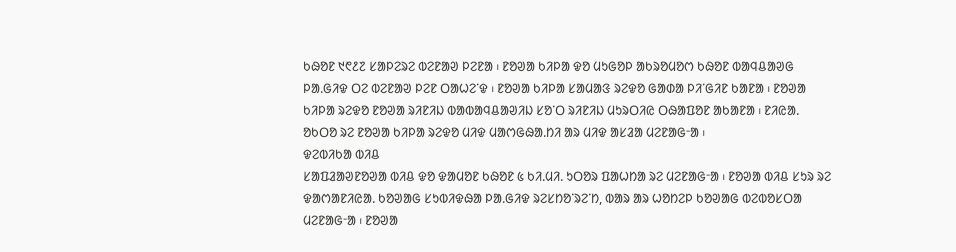ᱠᱷᱚᱱ ᱑᱖᱒᱗ ᱥᱟᱞᱮᱨᱮ ᱵᱮᱱᱟᱣ ᱞᱮᱱᱟ ᱾ ᱱᱚᱣᱟ ᱠᱤᱞᱟ ᱫᱚ ᱢᱩᱜᱚᱞ ᱟᱠᱨᱚᱢᱚᱬ ᱠᱷᱚᱱ ᱵᱟᱧᱪᱟᱣᱜ ᱞᱟ.ᱜᱤᱫ ᱛᱮ ᱵᱮᱱᱟᱣ ᱞᱮᱱ ᱛᱟᱦᱮᱸᱫ ᱾ ᱱᱚᱣᱟ ᱠᱤᱞᱟ ᱥᱟᱢᱟᱝ ᱨᱮᱫᱚ ᱜᱟᱰᱟ ᱞᱤᱸᱜᱤᱱ ᱠᱟᱱᱟ ᱾ ᱱᱚᱣᱟ ᱠᱤᱞᱟ ᱨᱮᱫᱚ ᱱᱚᱣᱟ ᱨᱤᱱᱤᱡ ᱵᱟᱵᱟᱧᱪᱟᱣᱤᱡ ᱥᱚᱸᱛ ᱨᱤᱱᱤᱡ ᱢᱩᱨᱛᱤᱭ ᱛᱷᱟᱯᱚᱱ ᱟᱠᱟᱱᱟ ᱾ ᱱᱤᱭᱟ. ᱚᱠᱛᱚ ᱨᱮ ᱱᱚᱣᱟ ᱠᱤᱞᱟ ᱨᱮᱫᱚ ᱢᱤᱫ ᱢᱟᱬᱜᱷᱟ.ᱴᱤ ᱟᱨ ᱢᱤᱫ ᱟᱥᱲᱟ ᱢᱮᱱᱟᱜᱼᱟ ᱾
ᱫᱮᱵᱤᱠᱟ ᱵᱤᱪ
ᱥᱟᱯᱲᱟᱣᱱᱚᱣᱟ ᱵᱤᱪ ᱫᱚ ᱫᱟᱢᱚᱱ ᱠᱷᱚᱱ ᱕ ᱠᱤ.ᱢᱤ. ᱩᱛᱚᱨ ᱯᱟᱦᱴᱟ ᱨᱮ ᱢᱮᱱᱟᱜᱼᱟ ᱾ ᱱᱚᱣᱟ ᱵᱤᱪ ᱥᱩᱨ ᱨᱮ ᱫᱟᱬᱟᱱᱤᱭᱟ. ᱠᱚᱣᱟᱜ ᱥᱩᱵᱤᱫᱷᱟ ᱞᱟ.ᱜᱤᱫ ᱨᱮᱥᱴᱚᱸᱨᱮᱸᱴ, ᱵᱟᱨ ᱟᱨ ᱦᱚᱴᱮᱞ ᱠᱚᱣᱟᱜ ᱵᱮᱵᱚᱥᱛᱟ ᱢᱮᱱᱟᱜᱼᱟ ᱾ ᱱᱚᱣᱟ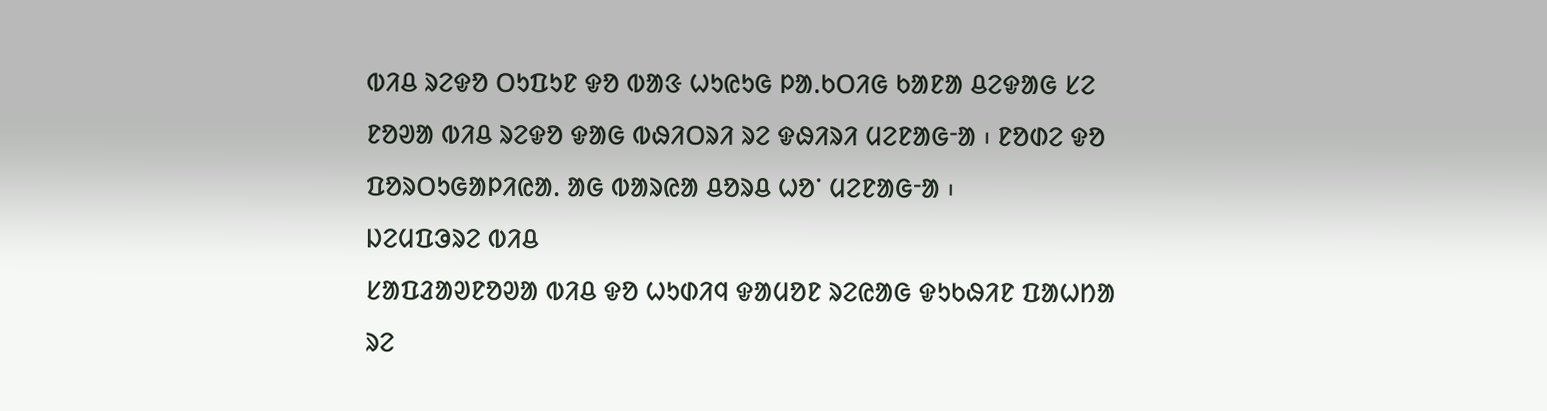ᱵᱤᱪ ᱨᱮᱫᱚ ᱛᱩᱯᱩᱱ ᱫᱚ ᱵᱟᱝ ᱦᱩᱭᱩᱜ ᱞᱟ.ᱠᱛᱤᱜ ᱠᱟᱱᱟ ᱪᱮᱫᱟᱜ ᱥᱮ ᱱᱚᱣᱟ ᱵᱤᱪ ᱨᱮᱫᱚ ᱫᱟᱜ ᱵᱷᱤᱛᱨᱤ ᱨᱮ ᱫᱷᱤᱨᱤ ᱢᱮᱱᱟᱜᱼᱟ ᱾ ᱱᱚᱰᱮ ᱫᱚ ᱯᱚᱨᱛᱩᱜᱟᱞᱤᱭᱟ. ᱟᱜ ᱵᱟᱨᱭᱟ ᱪᱚᱨᱪ ᱦᱚᱸ ᱢᱮᱱᱟᱜᱼᱟ ᱾
ᱡᱮᱢᱯᱳᱨᱮ ᱵᱤᱪ
ᱥᱟᱯᱲᱟᱣᱱᱚᱣᱟ ᱵᱤᱪ ᱫᱚ ᱦᱩᱰᱤᱧ ᱫᱟᱢᱚᱱ ᱨᱮᱭᱟᱜ ᱫᱩᱠᱷᱤᱱ ᱯᱟᱦᱴᱟ ᱨᱮ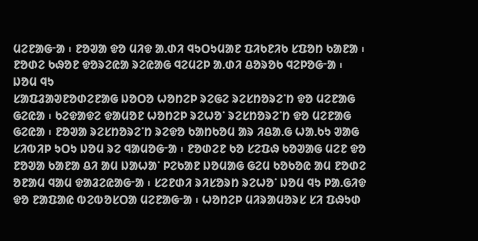ᱢᱮᱱᱟᱜᱼᱟ ᱾ ᱱᱚᱣᱟ ᱫᱚ ᱢᱤᱫ ᱟ.ᱰᱤ ᱧᱩᱛᱩᱢᱟᱱ ᱯᱤᱠᱱᱤᱠ ᱥᱯᱚᱴ ᱠᱟᱱᱟ ᱾ ᱱᱚᱰᱮ ᱠᱷᱚᱱ ᱫᱚᱨᱮᱭᱟ ᱨᱮᱭᱟᱜ ᱧᱮᱢᱮᱞ ᱟ.ᱰᱤ ᱪᱚᱨᱚᱠ ᱧᱮᱞᱚᱜᱼᱟ ᱾
ᱡᱚᱢ ᱧᱩ
ᱥᱟᱯᱲᱟᱣᱱᱚᱰᱮᱱᱟᱜ ᱡᱚᱛᱚ ᱦᱚᱴᱮᱞ ᱨᱮᱜᱮ ᱨᱮᱥᱴᱚᱨᱮᱸᱴ ᱫᱚ ᱢᱮᱱᱟᱜ ᱜᱮᱭᱟ ᱾ ᱠᱮᱫᱟᱫᱮ ᱫᱟᱢᱚᱱ ᱦᱚᱴᱮᱞ ᱨᱮᱦᱚᱸ ᱨᱮᱥᱴᱚᱨᱮᱸᱴ ᱫᱚ ᱢᱮᱱᱟᱜ ᱜᱮᱭᱟ ᱾ ᱱᱚᱣᱟ ᱨᱮᱥᱴᱚᱨᱮᱸᱴ ᱨᱮᱫᱚ ᱠᱟᱴᱠᱚᱢ ᱟᱨ ᱤᱪᱟ.ᱜ ᱦᱟ.ᱠᱩ ᱣᱟᱜ ᱥᱤᱵᱤᱞ ᱩᱛᱩ ᱡᱚᱢ ᱨᱮ ᱧᱟᱢᱚᱜᱼᱟ ᱾ ᱱᱚᱰᱮᱱ ᱠᱚ ᱥᱮᱯᱷ ᱠᱚᱣᱟᱜ ᱢᱮᱱ ᱫᱚ ᱱᱚᱣᱟ ᱠᱟᱱᱟ ᱪᱤ ᱟᱢ ᱡᱟᱦᱟᱸ ᱞᱮᱠᱟᱱ ᱡᱚᱢᱟᱜ ᱜᱮᱢ ᱠᱚᱠᱚᱭ ᱟᱢ ᱱᱚᱰᱮ ᱚᱱᱟᱢ ᱧᱟᱢ ᱫᱟᱲᱮᱭᱟᱜᱼᱟ ᱾ ᱥᱮᱱᱰᱤ ᱨᱤᱥᱚᱨᱴ ᱨᱮᱦᱚᱸ ᱡᱚᱢ ᱧᱩ ᱞᱟ.ᱜᱤᱫ ᱫᱚ ᱱᱟᱯᱟᱭ ᱵᱮᱵᱚᱥᱛᱟ ᱢᱮᱱᱟᱜᱼᱟ ᱾ ᱦᱚᱴᱮᱞ ᱢᱤᱨᱟᱢᱚᱨᱥ ᱥᱤ ᱯᱷᱩᱰ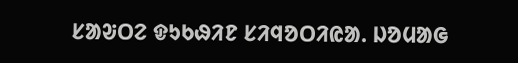ᱥᱟᱶᱛᱮ ᱫᱩᱠᱷᱤᱱ ᱥᱤᱧᱚᱛᱤᱭᱟ. ᱡᱚᱢᱟᱜ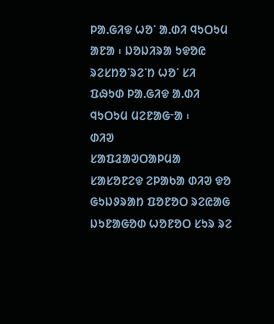ᱞᱟ.ᱜᱤᱫ ᱦᱚᱸ ᱟ.ᱰᱤ ᱧᱩᱛᱩᱢ ᱟᱱᱟ ᱾ ᱡᱚᱡᱤᱨᱟ ᱩᱫᱚᱭ ᱨᱮᱥᱴᱚᱸᱨᱮᱸᱴ ᱦᱚᱸ ᱥᱤ ᱯᱷᱩᱰ ᱞᱟ.ᱜᱤᱫ ᱟ.ᱰᱤ ᱧᱩᱛᱩᱢ ᱢᱮᱱᱟᱜᱼᱟ ᱾
ᱰᱤᱣ
ᱥᱟᱯᱲᱟᱣᱛᱟᱞᱢᱟ ᱥᱟᱥᱚᱱᱮᱫ ᱮᱞᱟᱠᱟ ᱰᱤᱣ ᱫᱚ ᱜᱩᱡᱽᱨᱟᱴ ᱯᱚᱱᱚᱛ ᱨᱮᱭᱟᱜ ᱡᱩᱱᱟᱜᱚᱰ ᱦᱚᱱᱚᱛ ᱥᱩᱨ ᱨᱮ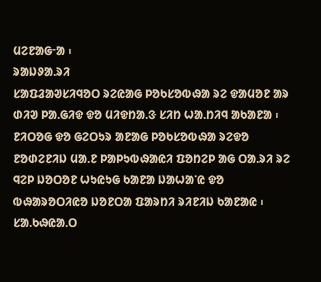ᱢᱮᱱᱟᱜᱼᱟ ᱾
ᱨᱟᱡᱽᱟ.ᱨᱤ
ᱥᱟᱯᱲᱟᱣᱥᱤᱧᱚᱛ ᱨᱮᱭᱟᱜ ᱞᱚᱠᱥᱚᱵᱷᱟ ᱨᱮ ᱫᱟᱢᱚᱱ ᱟᱨ ᱰᱤᱣ ᱞᱟ.ᱜᱤᱫ ᱫᱚ ᱢᱤᱫᱴᱟ.ᱝ ᱥᱤᱴ ᱦᱟ.ᱴᱤᱧ ᱟᱠᱟᱱᱟ ᱾ ᱱᱤᱛᱚᱜ ᱫᱚ ᱜᱮᱛᱩᱨ ᱟᱱᱟᱜ ᱞᱚᱠᱥᱚᱵᱷᱟ ᱨᱮᱫᱚ ᱱᱚᱰᱮᱱᱤᱡ ᱢᱟ.ᱱ ᱞᱟᱞᱩᱵᱷᱟᱭᱤ ᱯᱚᱴᱮᱞ ᱟᱜ ᱛᱟ.ᱨᱤ ᱨᱮ ᱧᱮᱞ ᱡᱚᱛᱚᱱ ᱦᱩᱭᱩᱜ ᱠᱟᱱᱟ ᱡᱟᱦᱟᱸᱭ ᱫᱚ ᱵᱷᱟᱨᱚᱛᱤᱭᱚ ᱡᱚᱱᱛᱟ ᱯᱟᱨᱴᱤ ᱨᱤᱱᱤᱡ ᱠᱟᱱᱟᱭ ᱾
ᱥᱟ.ᱠᱷᱭᱟ.ᱛ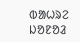ᱵᱟᱦᱨᱮ ᱡᱚᱱᱚᱲ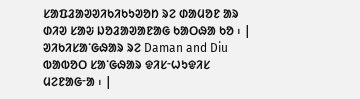ᱥᱟᱯᱲᱟᱣᱣᱤᱠᱤᱠᱩᱣᱚᱴ ᱨᱮ ᱰᱟᱢᱚᱱ ᱟᱨ ᱰᱤᱣ ᱥᱟᱶ ᱡᱚᱲᱟᱣᱟᱱᱟᱜ ᱠᱟᱛᱷᱟ ᱠᱚ ᱾ |
ᱣᱤᱠᱤᱥᱟᱸᱜᱷᱟᱨ ᱨᱮ Daman and Diu ᱵᱟᱵᱚᱛ ᱥᱟᱸᱜᱷᱟᱨ ᱫᱤᱥᱼᱦᱩᱫᱤᱥ ᱢᱮᱱᱟᱜᱼᱟ ᱾ |